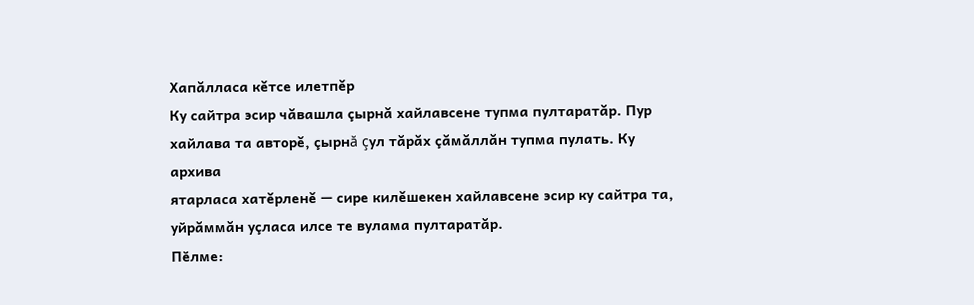Хапăлласа кĕтсе илетпĕр
Ку сайтра эсир чăвашла çырнă хайлавсене тупма пултаратăр. Пур
хайлава та авторĕ, çырнă çул тăрăх çăмăллăн тупма пулать. Ку архива
ятарласа хатĕрленĕ — сире килĕшекен хайлавсене эсир ку сайтра та,
уйрăммăн уçласа илсе те вулама пултаратăр.
Пӗлме: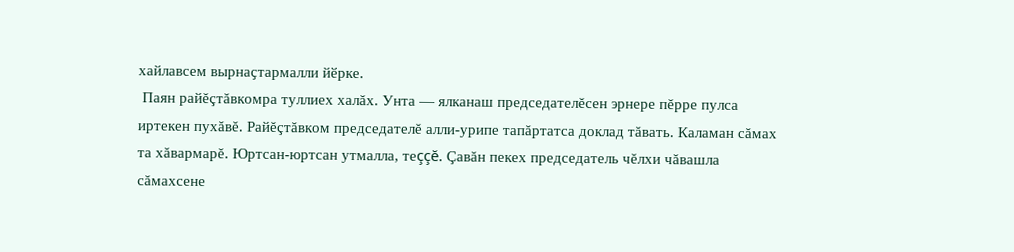хайлавсем вырнаҫтармалли йӗрке.
 Паян райĕçтăвкомра туллиех халăх. Унта — ялканаш председателĕсен эрнере пĕрре пулса иртекен пухăвĕ. Райĕçтăвком председателĕ алли-урипе тапăртатса доклад тăвать. Каламан сăмах та хăвармарĕ. Юртсан-юртсан утмалла, теççĕ. Çавăн пекех председатель чĕлхи чăвашла сăмахсене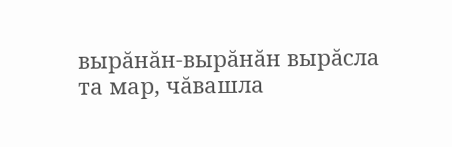вырăнăн-вырăнăн вырăсла та мар, чăвашла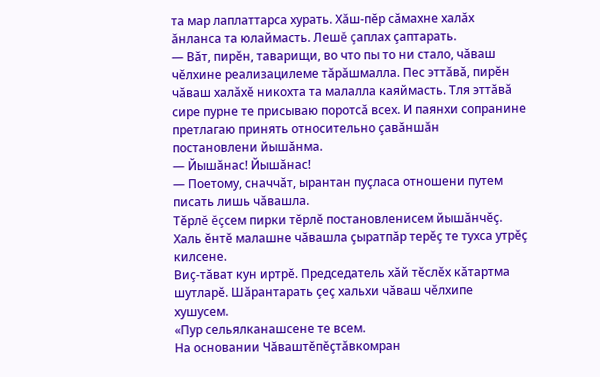та мар лаплаттарса хурать. Хăш-пĕр сăмахне халăх ăнланса та юлаймасть. Лешĕ çаплах çаптарать.
— Вăт, пирĕн, таварищи, во что пы то ни стало, чăваш чĕлхине реализацилеме тăрăшмалла. Пес эттăвă, пирĕн чăваш халăхĕ никохта та малалла каяймасть. Тля эттăвă сире пурне те присываю поротсă всех. И паянхи сопранине претлагаю принять относительно çавăншăн постановлени йышăнма.
— Йышăнас! Йышăнас!
— Поетому, сначчăт, ырантан пуçласа отношени путем писать лишь чăвашла.
Тĕрлĕ ĕçсем пирки тĕрлĕ постановленисем йышăнчĕç. Халь ĕнтĕ малашне чăвашла çыратпăр терĕç те тухса утрĕç килсене.
Виç-тăват кун иртрĕ. Председатель хăй тĕслĕх кăтартма шутларĕ. Шăрантарать çеç хальхи чăваш чĕлхипе хушусем.
«Пур сельялканашсене те всем.
На основании Чăваштĕпĕçтăвкомран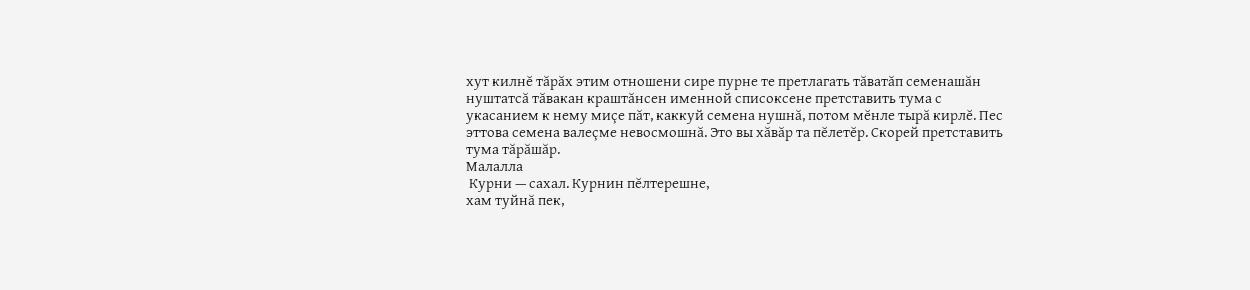хут килнĕ тăрăх этим отношени сире пурне те претлагать тăватăп семенашăн нуштатсă тăвакан краштăнсен именной списоксене претставить тума с укасанием к нему миçе пăт, каккуй семена нушнă, потом мĕнле тырă кирлĕ. Пес эттова семена валеçме невосмошнă. Это вы хăвăр та пĕлетĕр. Скорей претставить тума тăрăшăр.
Малалла
 Курни — сахал. Курнин пĕлтерешне,
хам туйнă пек,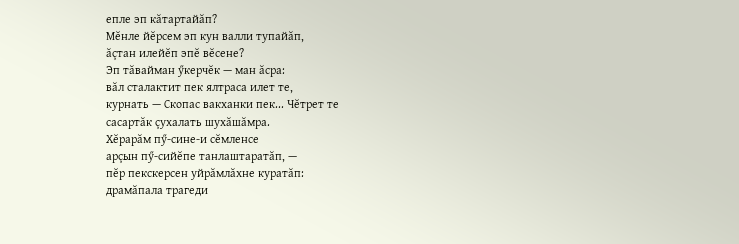епле эп кăтартайăп?
Мĕнле йĕрсем эп кун валли тупайăп,
ăçтан илейĕп эпĕ вĕсене?
Эп тăвайман ӳкерчĕк — ман ăсра:
вăл сталактит пек ялтраса илет те,
курнать — Скопас вакханки пек... Чĕтрет те
сасартăк çухалать шухăшăмра.
Хĕрарăм пӳ-сине-и сĕмленсе
арçын пӳ-сийĕпе танлаштаратăп, —
пĕр пекскерсен уйрăмлăхне куратăп:
драмăпала трагеди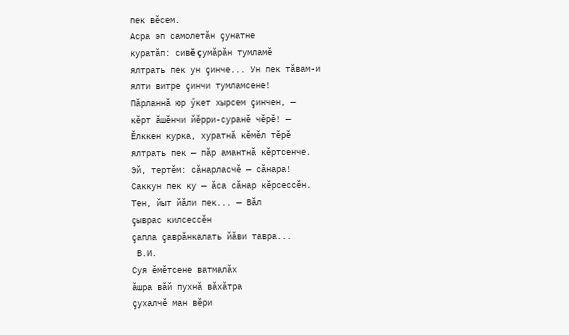пек вĕсем.
Асра эп самолетăн çунатне
куратăп: сивĕ çумăрăн тумламĕ
ялтрать пек ун çинче... Ун пек тăвам-и
ялти витре çинчи тумламсене!
Пăрланнă юр ӳкет хырсем çинчен, —
кĕрт ăшĕнчи йĕрри-суранĕ чĕрĕ! —
Ĕлккен курка, хуратнă кĕмĕл тĕрĕ
ялтрать пек — пăр амантнă кĕртсенче.
Эй, тертĕм: сăнарласчĕ — сăнара!
Саккун пек ку — ăса сăнар кĕрсессĕн.
Тен, йыт йăли пек... — Вăл
çыврас килсессĕн
çапла çаврăнкалать йăви тавра...
 В.И.
Суя ĕмĕтсене ватмалăх
ăшра вăй пухнă вăхăтра
çухалчĕ ман вĕри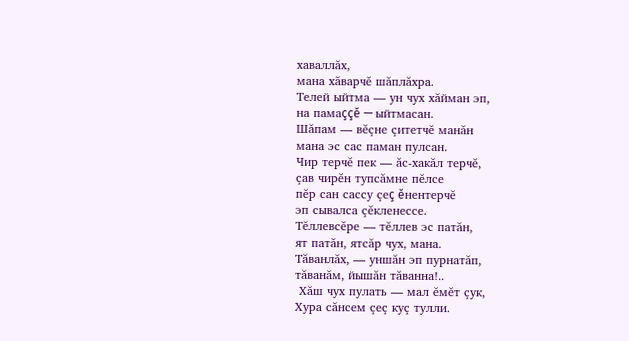хаваллăх,
мана хăварчĕ шăплăхра.
Телей ыйтма — ун чух хăйман эп,
на памаççĕ — ыйтмасан.
Шăпам — вĕçне çитетчĕ манăн
мана эс сас паман пулсан.
Чир терчĕ пек — ăс-хакăл терчĕ,
çав чирĕн тупсăмне пĕлсе
пĕр сан сассу çеç ĕнентерчĕ
эп сывалса çĕкленессе.
Тĕллевсĕре — тĕллев эс патăн,
ят патăн, ятсăр чух, мана.
Тăванлăх, — уншăн эп пурнатăп,
тăванăм, йышăн тăванна!..
 Хăш чух пулать — мал ĕмĕт çук,
Хура сăнсем çеç куç тулли.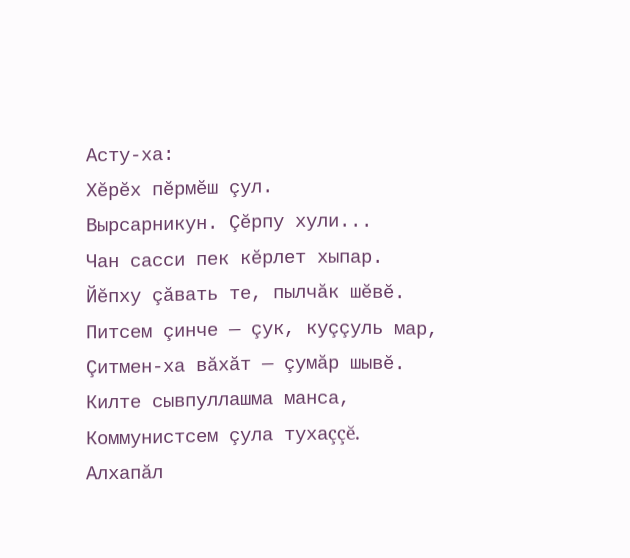Асту-ха:
Хĕрĕх пĕрмĕш çул.
Вырсарникун. Çĕрпу хули...
Чан сасси пек кĕрлет хыпар.
Йĕпху çăвать те, пылчăк шĕвĕ.
Питсем çинче — çук, куççуль мар,
Çитмен-ха вăхăт — çумăр шывĕ.
Килте сывпуллашма манса,
Коммунистсем çула тухаççĕ.
Алхапăл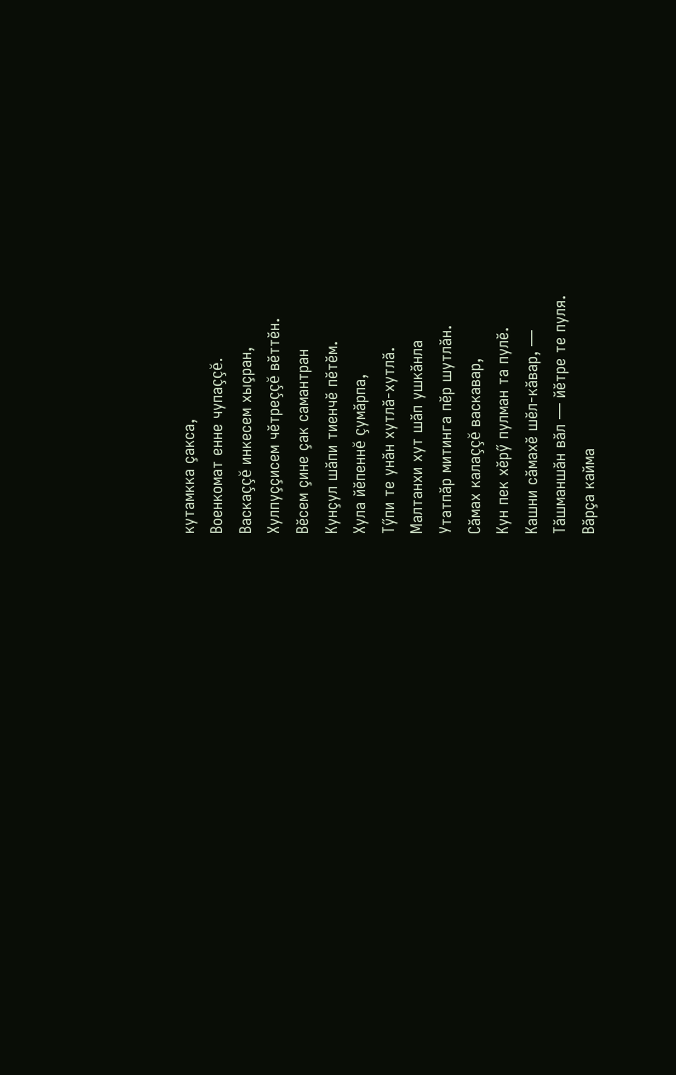кутамкка çакса,
Военкомат енне чупаççĕ.
Васкаççĕ инкесем хыçран,
Хулпуççисем чĕтреççĕ вĕттĕн.
Вĕсем çине çак самантран
Кунçул шăпи тиенчĕ пĕтĕм.
Хула йĕпеннĕ çумăрпа,
Тӳпи те унăн хутлă-хутлă.
Малтанхи хут шăп ушкăнла
Утатпăр митинга пĕр шутлăн.
Сăмах калаççĕ васкавар,
Кун пек хĕрӳ пулман та пулĕ.
Кашни сăмахĕ шĕл-кăвар, —
Тăшманшăн вăл — йĕтре те пуля.
Вăрçа кайма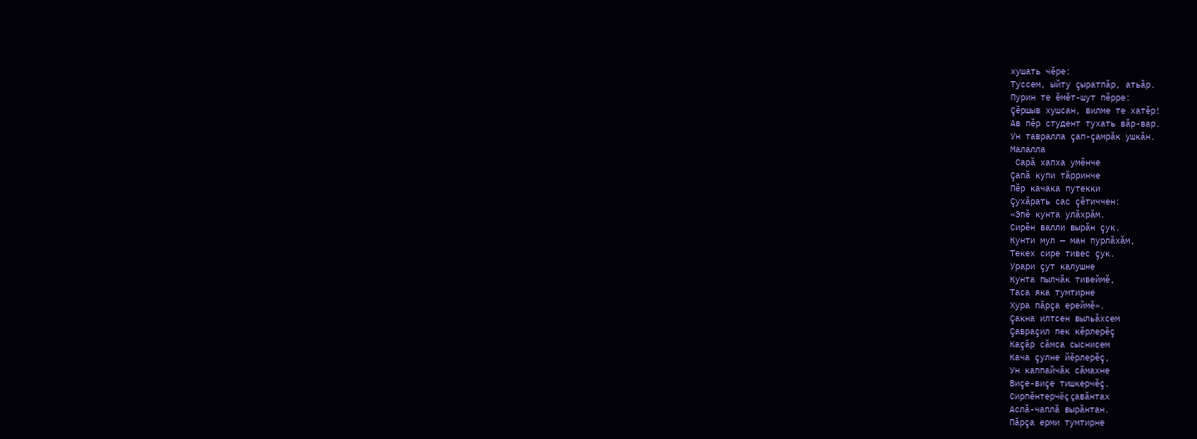хушать чĕре:
Туссем, ыйту çыратпăр, атьăр.
Пурин те ĕмĕт-шут пĕрре:
Çĕршыв хушсан, вилме те хатĕр!
Ав пĕр студент тухать вăр-вар.
Ун тавралла çап-çамрăк ушкăн.
Малалла
 Сарă хапха умĕнче
Çапă купи тăрринче
Пĕр качака путекки
Çухăрать сас çĕтиччен:
«Эпĕ кунта улăхрăм.
Сирĕн валли вырăн çук.
Кунти мул — ман пурлăхăм,
Текех сире тивес çук.
Урари çут калушне
Кунта пылчăк тивеймĕ,
Таса яка тумтирне
Хура пăрçа ереймĕ».
Çакна илтсен выльăхсем
Çавраçил пек кĕрлерĕç
Каçăр сăмса сыснисем
Кача çулне йĕрлерĕç,
Ун каппайчăк сăмахне
Виçе-виçе тишкерчĕç.
Сирпĕнтерчĕç çавăнтах
Аслă-чаплă вырăнтан.
Пăрçа ерми тумтирне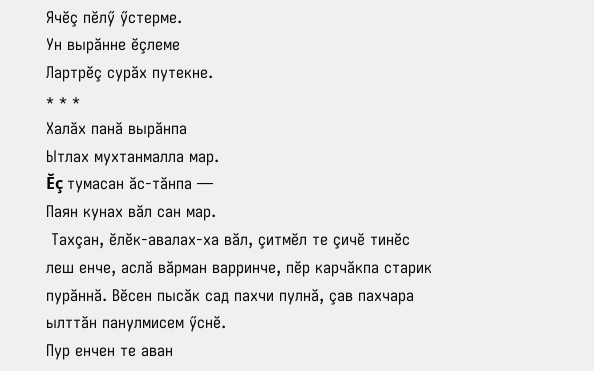Ячĕç пĕлӳ ӳстерме.
Ун вырăнне ĕçлеме
Лартрĕç сурăх путекне.
* * *
Халăх панă вырăнпа
Ытлах мухтанмалла мар.
Ĕç тумасан ăс-тăнпа —
Паян кунах вăл сан мар.
 Тахçан, ĕлĕк-авалах-ха вăл, çитмĕл те çичĕ тинĕс леш енче, аслă вăрман варринче, пĕр карчăкпа старик пурăннă. Вĕсен пысăк сад пахчи пулнă, çав пахчара ылттăн панулмисем ӳснĕ.
Пур енчен те аван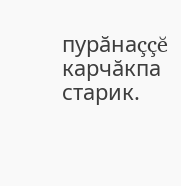пурăнаççĕ карчăкпа старик.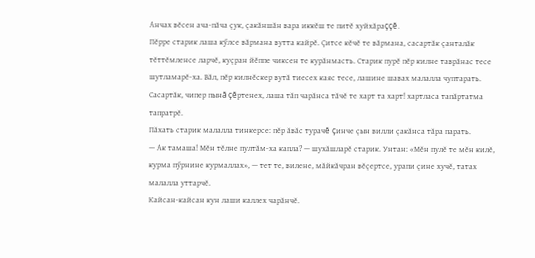Анчах вĕсен ача-пăча çук, çакăншăн вара иккĕш те питĕ хуйхăраççĕ.
Пĕрре старик лаша кӳлсе вăрмана вутта кайрĕ. Çитсе кĕчĕ те вăрмана, сасартăк çанталăк тĕттĕмленсе ларчĕ, куçран йĕппе чиксен те курăнмасть. Старик пурĕ пĕр килне таврăнас тесе шутламарĕ-ха. Вăл, пĕр килнĕскер вутă тиесех каяс тесе, лашине шавах малалла чуптарать. Сасартăк, чипер пынă çĕртенех, лаша тăп чарăнса тăчĕ те харт та харт! хартласа тапăртатма тапратрĕ.
Пăхать старик малалла тинкерсе: пĕр ăвăс турачĕ çинче çын вилли çакăнса тăра парать.
— Ак тамаша! Мĕн тĕлне пултăм-ха капла? — шухăшларĕ старик. Унтан: «Мĕн пулĕ те мĕн килĕ, курма пӳрнине курмаллах», — тет те, вилене, мăйкăчран вĕçертсе, урапи çине хучĕ, татах малалла уттарчĕ.
Кайсан-кайсан кун лаши каллех чарăнчĕ.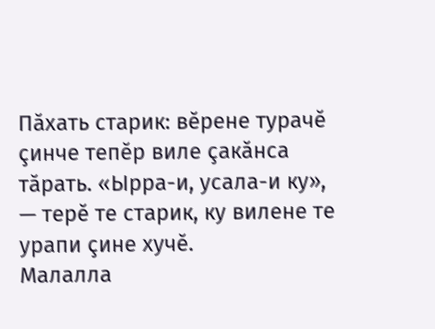Пăхать старик: вĕрене турачĕ çинче тепĕр виле çакăнса тăрать. «Ырра-и, усала-и ку», — терĕ те старик, ку вилене те урапи çине хучĕ.
Малалла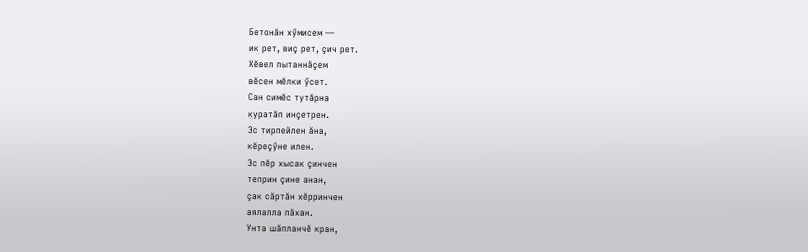Бетонăн хӳмисем —
ик рет, виç рет, çич рет.
Хĕвел пытаннăçем
вĕсен мĕлки ӳсет.
Сан симĕс тутăрна
куратăп инçетрен.
Эс тирпейлен ăна,
кĕреçӳне илен.
Эс пĕр хысак çинчен
теприн çине анан,
çак сăртăн хĕрринчен
аялалла пăхан.
Унта шăпланчĕ кран,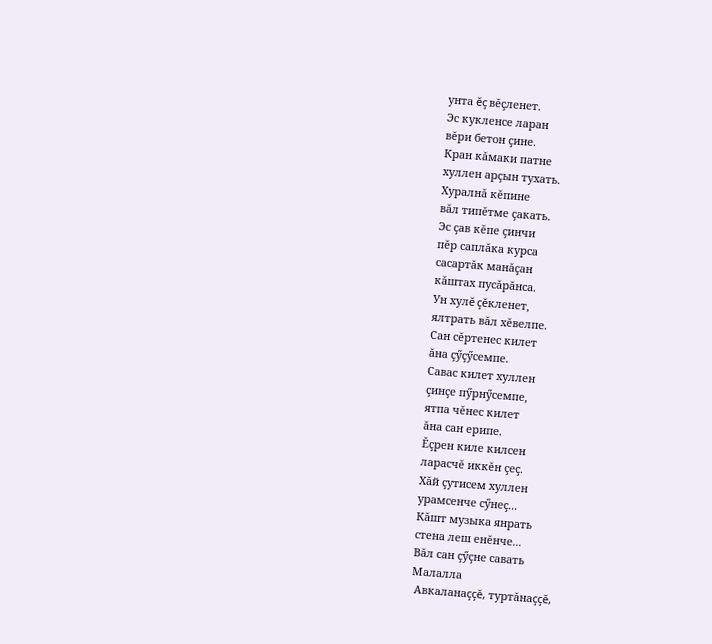унта ĕç вĕçленет.
Эс кукленсе ларан
вĕри бетон çине.
Кран кăмаки патне
хуллен арçын тухать.
Хуралнă кĕпине
вăл типĕтме çакать.
Эс çав кĕпе çинчи
пĕр саплăка курса
сасартăк манăçан
кăштах пусăрăнса.
Ун хулĕ çĕкленет,
ялтрать вăл хĕвелпе.
Сан сĕртенес килет
ăна çӳçӳсемпе.
Савас килет хуллен
çинçе пӳрнӳсемпе,
ятпа чĕнес килет
ăна сан ерипе.
Ĕçрен киле килсен
ларасчĕ иккĕн çеç.
Хăй çутисем хуллен
урамсенче сӳнеç...
Кăшт музыка янрать
стена леш енĕнче...
Вăл сан çӳçне савать
Малалла
 Авкаланаççĕ, туртăнаççĕ,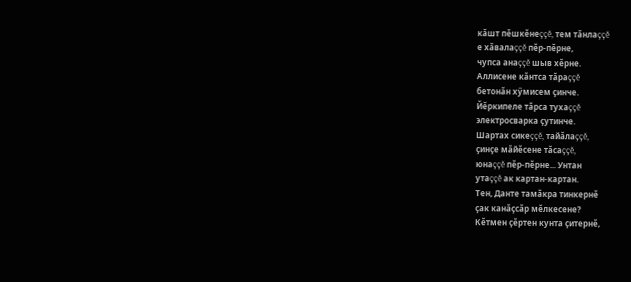кăшт пĕшкĕнеççĕ, тем тăнлаççĕ
е хăвалаççĕ пĕр-пĕрне,
чупса анаççĕ шыв хĕрне.
Аллисене кăнтса тăраççĕ
бетонăн хӳмисем çинче.
Йĕркипеле тăрса тухаççĕ
электросварка çутинче.
Шартах сикеççĕ, тайăлаççĕ,
çинçе мăйĕсене тăсаççĕ,
юнаççĕ пĕр-пĕрне... Унтан
утаççĕ ак картан-картан.
Тен, Данте тамăкра тинкернĕ
çак канăçсăр мĕлкесене?
Кĕтмен çĕртен кунта çитернĕ,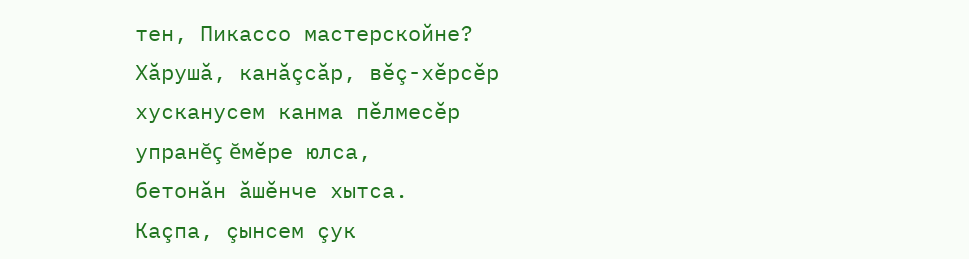тен, Пикассо мастерскойне?
Хăрушă, канăçсăр, вĕç-хĕрсĕр
хусканусем канма пĕлмесĕр
упранĕç ĕмĕре юлса,
бетонăн ăшĕнче хытса.
Каçпа, çынсем çук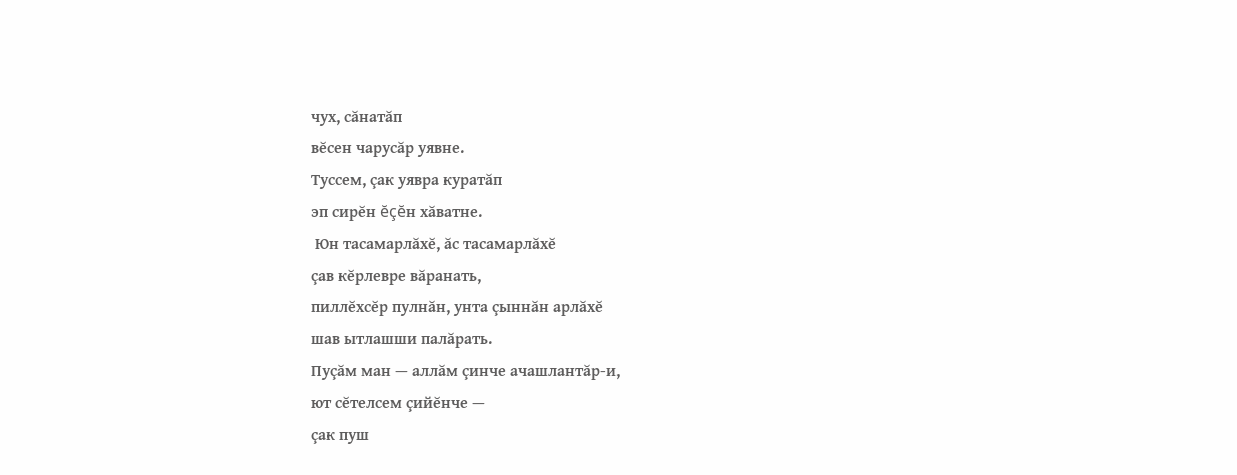чух, сăнатăп
вĕсен чарусăр уявне.
Туссем, çак уявра куратăп
эп сирĕн ĕçĕн хăватне.
 Юн тасамарлăхĕ, ăс тасамарлăхĕ
çав кĕрлевре вăранать,
пиллĕхсĕр пулнăн, унта çыннăн арлăхĕ
шав ытлашши палăрать.
Пуçăм ман — аллăм çинче ачашлантăр-и,
ют сĕтелсем çийĕнче —
çак пуш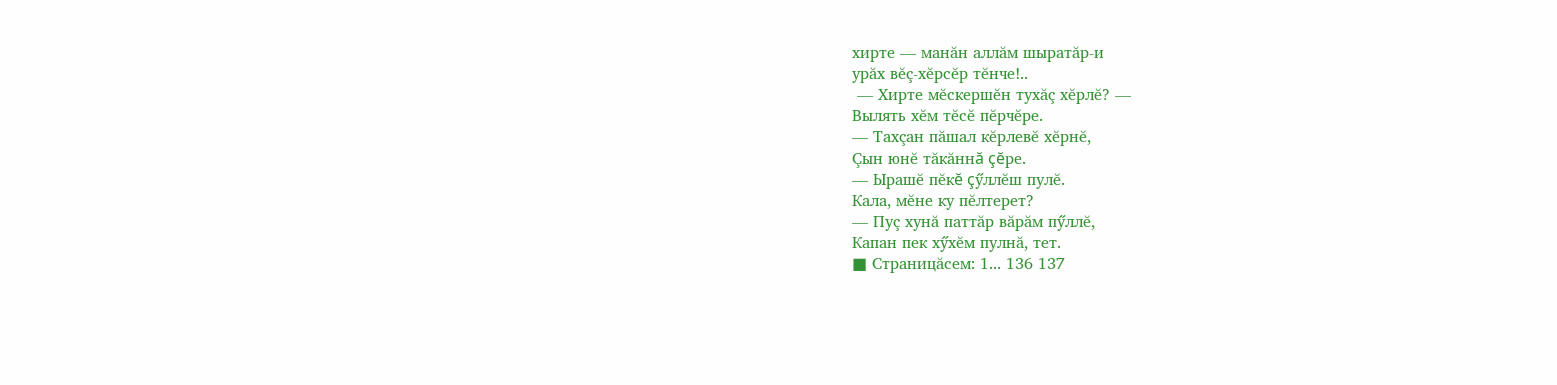хирте — манăн аллăм шыратăр-и
урăх вĕç-хĕрсĕр тĕнче!..
 — Хирте мĕскершĕн тухăç хĕрлĕ? —
Вылять хĕм тĕсĕ пĕрчĕре.
— Тахçан пăшал кĕрлевĕ хĕрнĕ,
Çын юнĕ тăкăннă çĕре.
— Ырашĕ пĕкĕ çӳллĕш пулĕ.
Кала, мĕне ку пĕлтерет?
— Пуç хунă паттăр вăрăм пӳллĕ,
Капан пек хӳхĕм пулнă, тет.
■ Страницăсем: 1... 136 137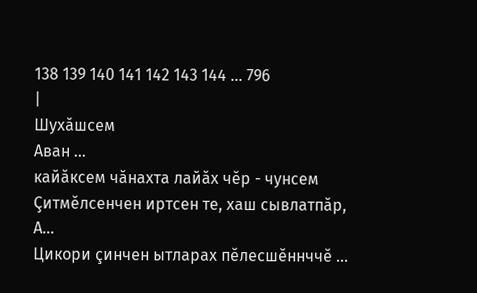138 139 140 141 142 143 144 ... 796
|
Шухăшсем
Аван ...
кайăксем чăнахта лайăх чĕр - чунсем
Çитмĕлсенчен иртсен те, хаш сывлатпăр, А...
Цикори çинчен ытларах пĕлесшĕннччĕ ...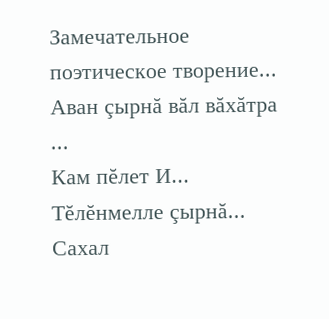Замечательное поэтическое творение...
Аван çырнă вăл вăхăтра ...
Кам пĕлет И...
Тĕлĕнмелле çырнă...
Сахал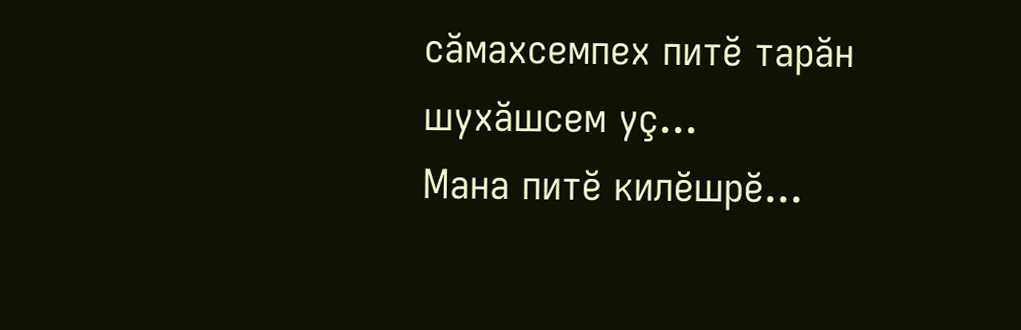сăмахсемпех питĕ тарăн шухăшсем уç...
Мана питĕ килĕшрĕ...